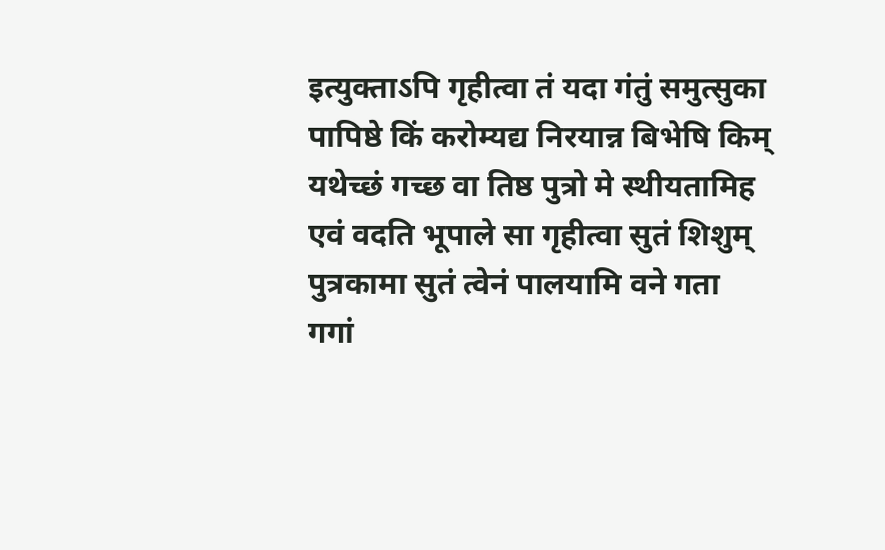इत्युक्ताऽपि गृहीत्वा तं यदा गंतुं समुत्सुका
पापिष्ठे किं करोम्यद्य निरयान्न बिभेषि किम्
यथेच्छं गच्छ वा तिष्ठ पुत्रो मे स्थीयतामिह
एवं वदति भूपाले सा गृहीत्वा सुतं शिशुम्
पुत्रकामा सुतं त्वेनं पालयामि वने गता
गगां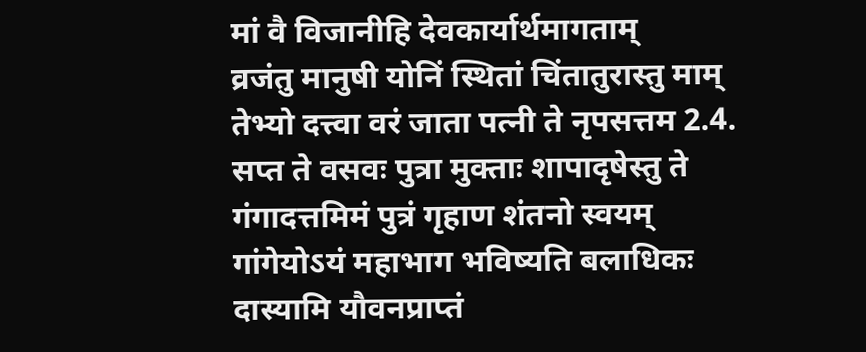मां वै विजानीहि देवकार्यार्थमागताम्
व्रजंतु मानुषी योनिं स्थितां चिंतातुरास्तु माम्
तेभ्यो दत्त्वा वरं जाता पत्नी ते नृपसत्तम 2.4.
सप्त ते वसवः पुत्रा मुक्ताः शापादृषेस्तु ते
गंगादत्तमिमं पुत्रं गृहाण शंतनो स्वयम्
गांगेयोऽयं महाभाग भविष्यति बलाधिकः
दास्यामि यौवनप्राप्तं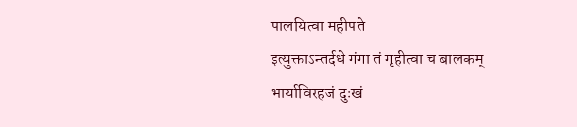पालयित्वा महीपते
इत्युक्ताऽन्तर्दधे गंगा तं गृहीत्वा च बालकम्
भार्याविरहजं दुःखं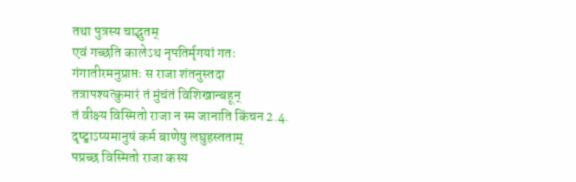तथा पुत्रस्य चाद्भुतम्
एवं गच्छति कालेऽथ नृपतिर्मृगयां गतः
गंगातीरमनुप्राप्तः स राजा शंतनुस्तदा
तत्रापश्यत्कुमारं तं मुंचंतं विशिखान्बहून्
तं वीक्ष्य विस्मितो राजा न स्म जानाति किंचन 2.4.
दृष्ट्वाऽप्यमानुषं कर्म बाणेषु लघुहस्तताम्
पप्रच्छ विस्मितो राजा कस्य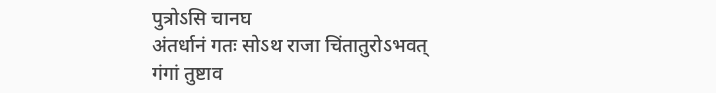पुत्रोऽसि चानघ
अंतर्धानं गतः सोऽथ राजा चिंतातुरोऽभवत्
गंगां तुष्टाव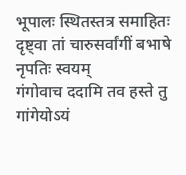भूपालः स्थितस्तत्र समाहितः
दृष्ट्वा तां चारुसर्वांगीं बभाषे नृपतिः स्वयम्
गंगोवाच ददामि तव हस्ते तु गांगेयोऽयं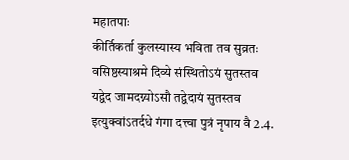महातपाः
कीर्तिकर्ता कुलस्यास्य भविता तव सुव्रतः
वसिष्ठस्याश्रमे दिव्ये संस्थितोऽयं सुतस्तव
यद्वेद जामदग्न्योऽसौ तद्वेदायं सुतस्तव
इत्युक्वांऽतर्दधे गंगा दत्त्वा पुत्रं नृपाय वै 2.4.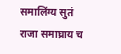समालिंग्य सुतं राजा समाघ्राय च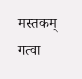मस्तकम्
गत्वा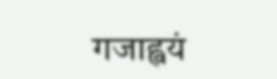गजाह्वयं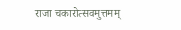राजा चकारोत्सवमुत्तमम्